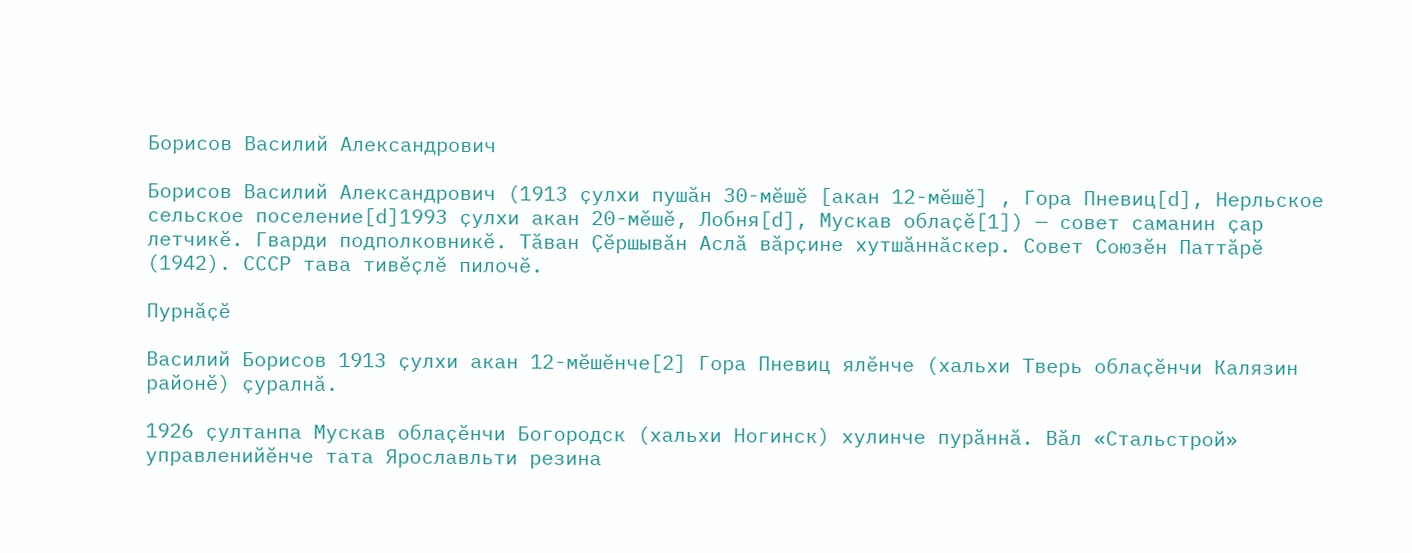Борисов Василий Александрович

Борисов Василий Александрович (1913 ҫулхи пушӑн 30-мӗшӗ [акан 12-мӗшӗ] , Гора Пневиц[d], Нерльское сельское поселение[d]1993 ҫулхи акан 20-мӗшӗ, Лобня[d], Мускав облаҫӗ[1]) — совет саманин ҫар летчикӗ. Гварди подполковникӗ. Тӑван Ҫӗршывӑн Аслӑ вӑрҫине хутшӑннӑскер. Совет Союзӗн Паттӑрӗ (1942). СССР тава тивӗҫлӗ пилочӗ.

Пурнӑҫӗ

Василий Борисов 1913 ҫулхи акан 12-мӗшӗнче[2] Гора Пневиц ялӗнче (хальхи Тверь облаҫӗнчи Калязин районӗ) ҫуралнӑ.

1926 ҫултанпа Мускав облаҫӗнчи Богородск (хальхи Ногинск) хулинче пурӑннӑ. Вӑл «Стальстрой» управленийӗнче тата Ярославльти резина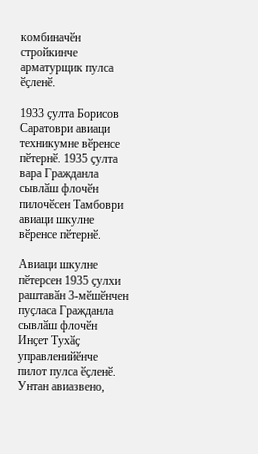комбиначӗн стройкинче арматурщик пулса ӗҫленӗ.

1933 ҫулта Борисов Саратоври авиаци техникумне вӗренсе пӗтернӗ. 1935 ҫулта вара Гражданла сывлӑш флочӗн пилочӗсен Тамбоври авиаци шкулне вӗренсе пӗтернӗ.

Авиаци шкулне пӗтерсен 1935 ҫулхи раштавӑн 3-мӗшӗнчен пуҫласа Гражданла сывлӑш флочӗн Инҫет Тухӑҫ управленийӗнче пилот пулса ӗҫленӗ. Унтан авиазвено,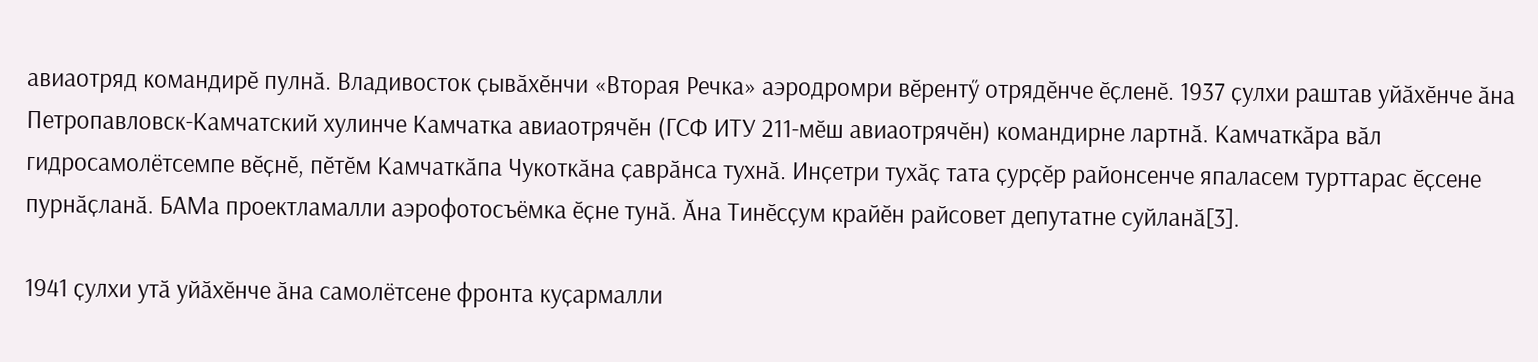авиаотряд командирӗ пулнӑ. Владивосток ҫывӑхӗнчи «Вторая Речка» аэродромри вӗрентӳ отрядӗнче ӗҫленӗ. 1937 ҫулхи раштав уйӑхӗнче ӑна Петропавловск-Камчатский хулинче Камчатка авиаотрячӗн (ГСФ ИТУ 211-мӗш авиаотрячӗн) командирне лартнӑ. Камчаткӑра вӑл гидросамолётсемпе вӗҫнӗ, пӗтӗм Камчаткӑпа Чукоткӑна ҫаврӑнса тухнӑ. Инҫетри тухӑҫ тата ҫурҫӗр районсенче япаласем турттарас ӗҫсене пурнӑҫланӑ. БАМа проектламалли аэрофотосъёмка ӗҫне тунӑ. Ӑна Тинӗсҫум крайӗн райсовет депутатне суйланӑ[3].

1941 ҫулхи утӑ уйӑхӗнче ӑна самолётсене фронта куҫармалли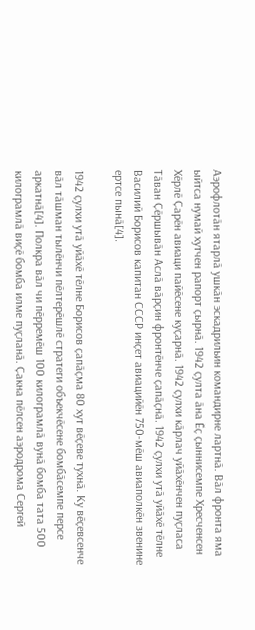Аэрофлотӑн ятарлӑ ушкӑн эскадрильин командирне лартнӑ. Вӑл фронта яма ыйтса нумай хутчен рапорт ҫырнӑ. 1942 ҫулта ӑна Ӗҫ ҫыннисемпе Хресченсен Хӗрлӗ Ҫарӗн авиаци пайӗсене куҫарнӑ. 1942 ҫулхи кӑрлач уйӑхӗнчен пуҫласа Тӑван Ҫӗршывӑн Аслӑ вӑрҫин фронтӗнче ҫапӑҫнӑ. 1942 ҫулхи утӑ уйӑхӗ тӗлне Василий Борисов капитан СССР инҫет авиацийӗн 750-мӗш авиаполкӗн звенине ертсе пынӑ[4].

1942 ҫулхи утӑ уйӑхӗ тӗлне Борисов ҫапӑҫма 80 хут вӗҫеве тухнӑ. Ку вӗҫевсенче вӑл тӑшман тылӗнчи пӗлтерӗшлӗ стратеги объекчӗсене бомбӑсемпе персе аркатнӑ[4]. Полкра вӑл чи пӗрремӗш 100 килограмлӑ вунӑ бомба тата 500 килограмлӑ виҫӗ бомба илме пуҫланӑ. Ҫакна пӗлсен аэродрома Сергей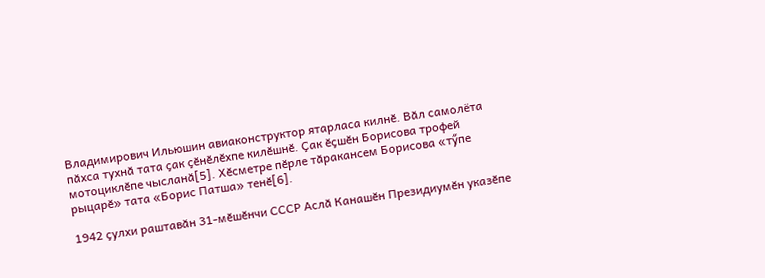Владимирович Ильюшин авиаконструктор ятарласа килнӗ. Вӑл самолёта пӑхса тухнӑ тата ҫак ҫӗнӗлӗхпе килӗшнӗ. Ҫак ӗҫшӗн Борисова трофей мотоциклӗпе чысланӑ[5]. Хӗсметре пӗрле тӑракансем Борисова «тӳпе рыцарӗ» тата «Борис Патша» тенӗ[6].

1942 ҫулхи раштавӑн 31-мӗшӗнчи СССР Аслӑ Канашӗн Президиумӗн указӗпе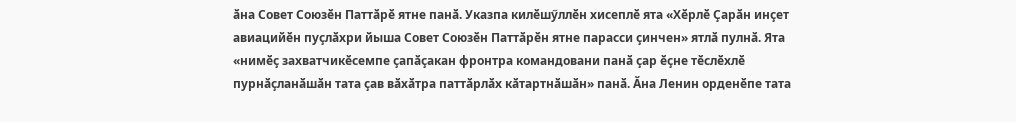ӑна Совет Союзӗн Паттӑрӗ ятне панӑ. Указпа килӗшӳллӗн хисеплӗ ята «Хӗрлӗ Ҫарӑн инҫет авиацийӗн пуҫлӑхри йыша Совет Союзӗн Паттӑрӗн ятне парасси ҫинчен» ятлӑ пулнӑ. Ята «нимӗҫ захватчикӗсемпе ҫапӑҫакан фронтра командовани панӑ ҫар ӗҫне тӗслӗхлӗ пурнӑҫланӑшӑн тата ҫав вӑхӑтра паттӑрлӑх кӑтартнӑшӑн» панӑ. Ӑна Ленин орденӗпе тата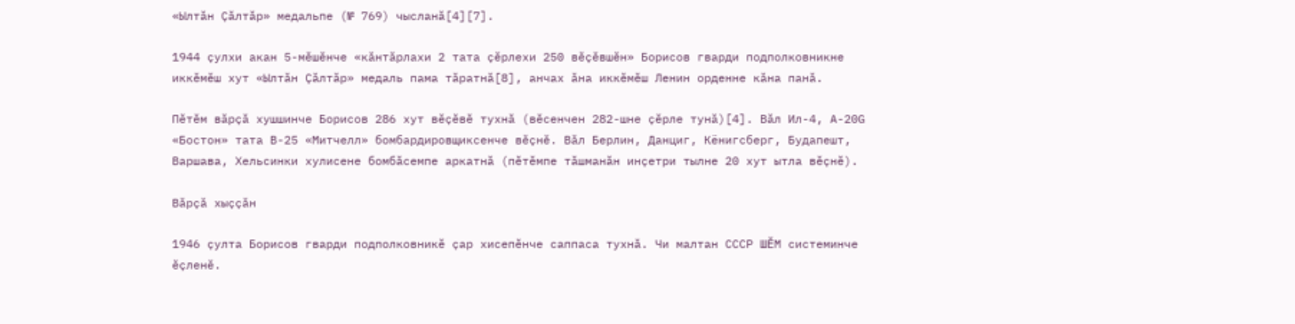«Ылтӑн Ҫӑлтӑр» медальпе (№ 769) чысланӑ[4][7].

1944 ҫулхи акан 5-мӗшӗнче «кӑнтӑрлахи 2 тата ҫӗрлехи 250 вӗҫӗвшӗн» Борисов гварди подполковникне иккӗмӗш хут «Ылтӑн Ҫӑлтӑр» медаль пама тӑратнӑ[8], анчах ӑна иккӗмӗш Ленин орденне кӑна панӑ.

Пӗтӗм вӑрҫӑ хушшинче Борисов 286 хут вӗҫӗвӗ тухнӑ (вӗсенчен 282-шне ҫӗрле тунӑ)[4]. Вӑл Ил-4, A-20G «Бостон» тата B-25 «Митчелл» бомбардировщиксенче вӗҫнӗ. Вӑл Берлин, Данциг, Кёнигсберг, Будапешт, Варшава, Хельсинки хулисене бомбӑсемпе аркатнӑ (пӗтӗмпе тӑшманӑн инҫетри тылне 20 хут ытла вӗҫнӗ).

Вӑрҫӑ хыҫҫӑн

1946 ҫулта Борисов гварди подполковникӗ ҫар хисепӗнче саппаса тухнӑ. Чи малтан СССР ШӖМ системинче ӗҫленӗ.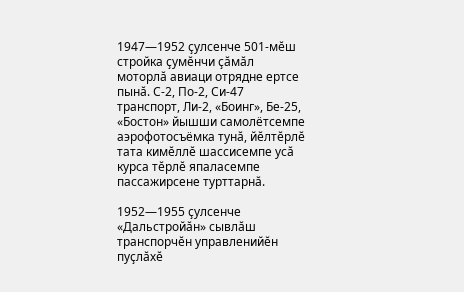1947—1952 ҫулсенче 501-мӗш стройка ҫумӗнчи ҫӑмӑл моторлӑ авиаци отрядне ертсе пынӑ. С-2, По-2, Си-47 транспорт, Ли-2, «Боинг», Бе-25, «Бостон» йышши самолётсемпе аэрофотосъёмка тунӑ, йӗлтӗрлӗ тата кимӗллӗ шассисемпе усӑ курса тӗрлӗ япаласемпе пассажирсене турттарнӑ.

1952—1955 ҫулсенче «Дальстройӑн» сывлӑш транспорчӗн управленийӗн пуҫлӑхӗ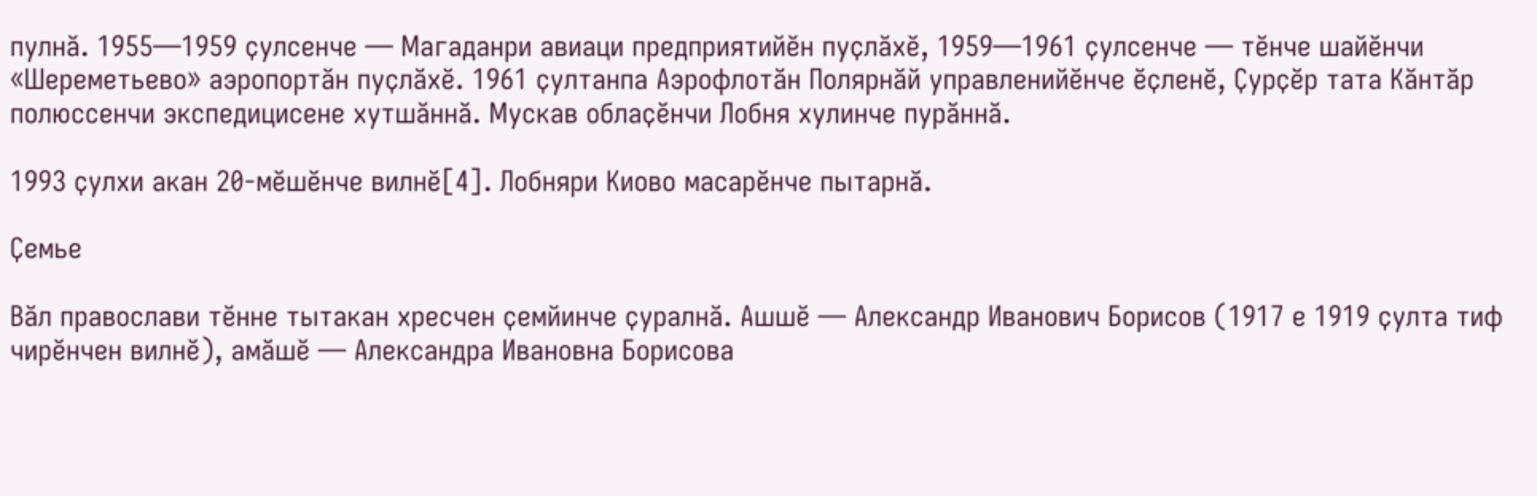пулнӑ. 1955—1959 ҫулсенче — Магаданри авиаци предприятийӗн пуҫлӑхӗ, 1959—1961 ҫулсенче — тӗнче шайӗнчи «Шереметьево» аэропортӑн пуҫлӑхӗ. 1961 ҫултанпа Аэрофлотӑн Полярнӑй управленийӗнче ӗҫленӗ, Ҫурҫӗр тата Кӑнтӑр полюссенчи экспедицисене хутшӑннӑ. Мускав облаҫӗнчи Лобня хулинче пурӑннӑ.

1993 ҫулхи акан 20-мӗшӗнче вилнӗ[4]. Лобняри Киово масарӗнче пытарнӑ.

Ҫемье

Вӑл православи тӗнне тытакан хресчен ҫемйинче ҫуралнӑ. Ашшӗ — Александр Иванович Борисов (1917 е 1919 ҫулта тиф чирӗнчен вилнӗ), амӑшӗ — Александра Ивановна Борисова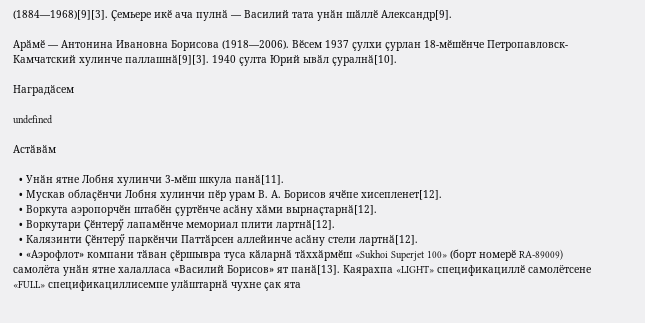(1884—1968)[9][3]. Ҫемьере икӗ ача пулнӑ — Василий тата унӑн шӑллӗ Александр[9].

Арӑмӗ — Антонина Ивановна Борисова (1918—2006). Вӗсем 1937 ҫулхи ҫурлан 18-мӗшӗнче Петропавловск-Камчатский хулинче паллашнӑ[9][3]. 1940 ҫулта Юрий ывӑл ҫуралнӑ[10].

Наградӑсем

undefined

Астӑвӑм

  • Унӑн ятне Лобня хулинчи 3-мӗш шкула панӑ[11].
  • Мускав облаҫӗнчи Лобня хулинчи пӗр урам В. А. Борисов ячӗпе хисепленет[12].
  • Воркута аэропорчӗн штабӗн ҫуртӗнче асӑну хӑми вырнаҫтарнӑ[12].
  • Воркутари Ҫӗнтерӳ лапамӗнче мемориал плити лартнӑ[12].
  • Калязинти Ҫӗнтерӳ паркӗнчи Паттӑрсен аллейинче асӑну стели лартнӑ[12].
  • «Аэрофлот» компани тӑван ҫӗршывра туса кӑларнӑ тӑххӑрмӗш «Sukhoi Superjet 100» (борт номерӗ RA-89009) самолёта унӑн ятне халалласа «Василий Борисов» ят панӑ[13]. Каярахпа «LIGHT» спецификациллӗ самолётсене «FULL» спецификациллисемпе улӑштарнӑ чухне ҫак ята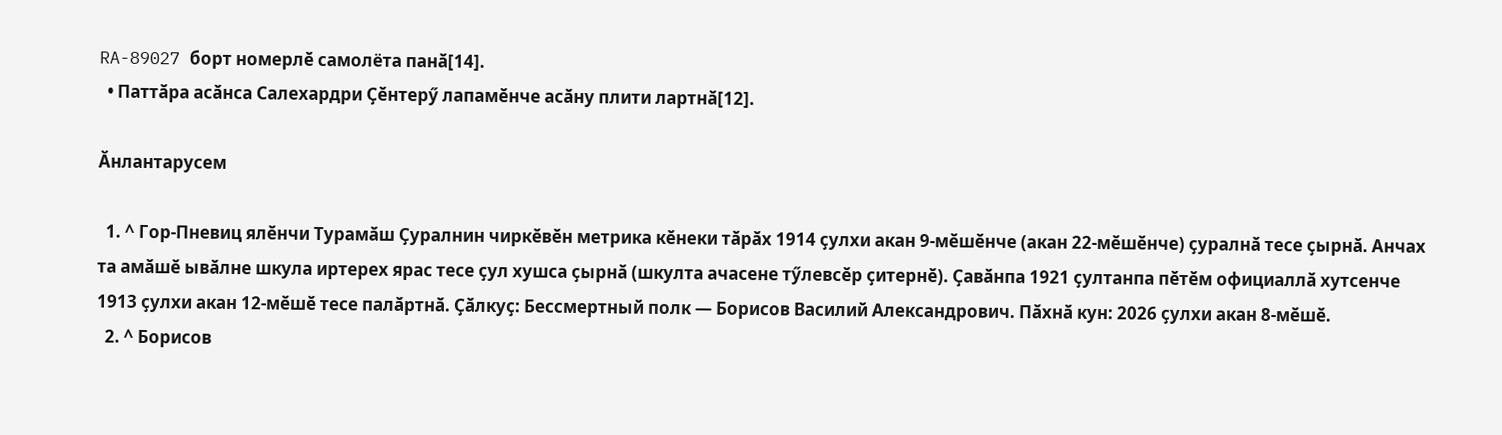RA-89027 борт номерлӗ самолёта панӑ[14].
  • Паттӑра асӑнса Салехардри Ҫӗнтерӳ лапамӗнче асӑну плити лартнӑ[12].

Ӑнлантарусем

  1. ^ Гор-Пневиц ялӗнчи Турамӑш Ҫуралнин чиркӗвӗн метрика кӗнеки тӑрӑх 1914 ҫулхи акан 9-мӗшӗнче (акан 22-мӗшӗнче) ҫуралнӑ тесе ҫырнӑ. Анчах та амӑшӗ ывӑлне шкула иртерех ярас тесе ҫул хушса ҫырнӑ (шкулта ачасене тӳлевсӗр ҫитернӗ). Ҫавӑнпа 1921 ҫултанпа пӗтӗм официаллӑ хутсенче 1913 ҫулхи акан 12-мӗшӗ тесе палӑртнӑ. Ҫӑлкуҫ: Бессмертный полк — Борисов Василий Александрович. Пӑхнӑ кун: 2026 ҫулхи акан 8-мӗшӗ.
  2. ^ Борисов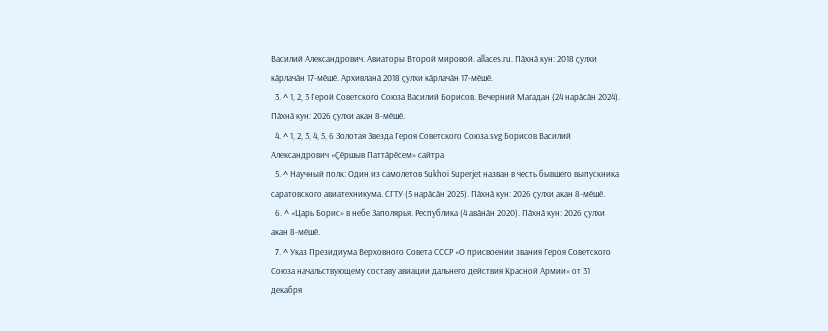Василий Александрович. Авиаторы Второй мировой. allaces.ru. Пӑхнӑ кун: 2018 ҫулхи кӑрлачӑн 17-мӗшӗ. Архивланӑ 2018 ҫулхи кӑрлачӑн 17-мӗшӗ.
  3. ^ 1, 2, 3 Герой Советского Союза Василий Борисов. Вечерний Магадан (24 нарӑсӑн 2024). Пӑхнӑ кун: 2026 ҫулхи акан 8-мӗшӗ.
  4. ^ 1, 2, 3, 4, 5, 6 Золотая Звезда Героя Советского Союза.svg Борисов Василий Александрович «Ҫӗршыв Паттӑрӗсем» сайтра
  5. ^ Научный полк: Один из самолетов Sukhoi Superjet назван в честь бывшего выпускника саратовского авиатехникума. СГТУ (5 нарӑсӑн 2025). Пӑхнӑ кун: 2026 ҫулхи акан 8-мӗшӗ.
  6. ^ «Царь Борис» в небе Заполярья. Республика (4 авӑнӑн 2020). Пӑхнӑ кун: 2026 ҫулхи акан 8-мӗшӗ.
  7. ^ Указ Президиума Верховного Совета СССР «О присвоении звания Героя Советского Союза начальствующему составу авиации дальнего действия Красной Армии» от 31 декабря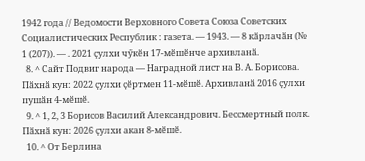1942 года // Ведомости Верховного Совета Союза Советских Социалистических Республик : газета. — 1943. — 8 кӑрлачӑн (№ 1 (207)). — . 2021 ҫулхи чӳкӗн 17-мӗшӗнче архивланӑ.
  8. ^ Сайт Подвиг народа — Наградной лист на В. А. Борисова. Пӑхнӑ кун: 2022 ҫулхи ҫӗртмен 11-мӗшӗ. Архивланӑ 2016 ҫулхи пушӑн 4-мӗшӗ.
  9. ^ 1, 2, 3 Борисов Василий Александрович. Бессмертный полк. Пӑхнӑ кун: 2026 ҫулхи акан 8-мӗшӗ.
  10. ^ От Берлина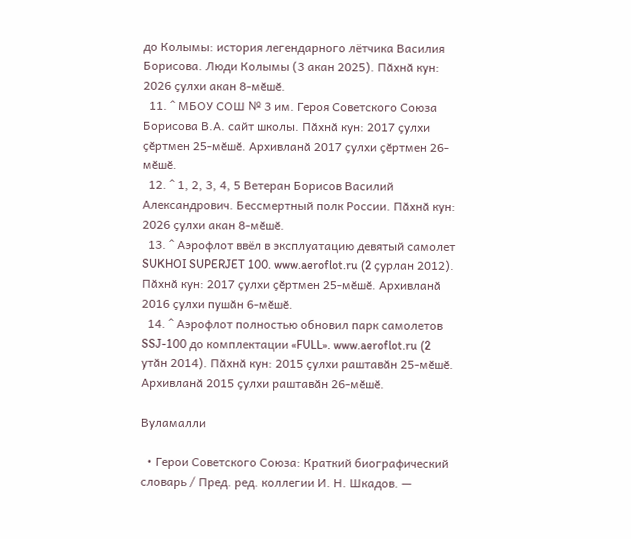до Колымы: история легендарного лётчика Василия Борисова. Люди Колымы (3 акан 2025). Пӑхнӑ кун: 2026 ҫулхи акан 8-мӗшӗ.
  11. ^ МБОУ СОШ № 3 им. Героя Советского Союза Борисова В.А. сайт школы. Пӑхнӑ кун: 2017 ҫулхи ҫӗртмен 25-мӗшӗ. Архивланӑ 2017 ҫулхи ҫӗртмен 26-мӗшӗ.
  12. ^ 1, 2, 3, 4, 5 Ветеран Борисов Василий Александрович. Бессмертный полк России. Пӑхнӑ кун: 2026 ҫулхи акан 8-мӗшӗ.
  13. ^ Аэрофлот ввёл в эксплуатацию девятый самолет SUKHOI SUPERJET 100. www.aeroflot.ru (2 ҫурлан 2012). Пӑхнӑ кун: 2017 ҫулхи ҫӗртмен 25-мӗшӗ. Архивланӑ 2016 ҫулхи пушӑн 6-мӗшӗ.
  14. ^ Аэрофлот полностью обновил парк самолетов SSJ-100 до комплектации «FULL». www.aeroflot.ru (2 утӑн 2014). Пӑхнӑ кун: 2015 ҫулхи раштавӑн 25-мӗшӗ. Архивланӑ 2015 ҫулхи раштавӑн 26-мӗшӗ.

Вуламалли

  • Герои Советского Союза: Краткий биографический словарь / Пред. ред. коллегии И. Н. Шкадов. —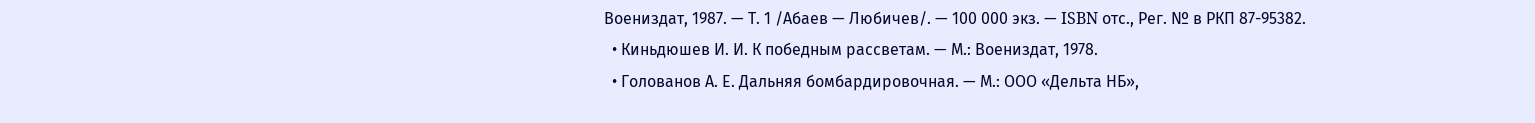Воениздат, 1987. — Т. 1 /Абаев — Любичев/. — 100 000 экз. — ISBN отс., Рег. № в РКП 87-95382.
  • Киньдюшев И. И. К победным рассветам. — М.: Воениздат, 1978.
  • Голованов А. Е. Дальняя бомбардировочная. — М.: ООО «Дельта НБ»,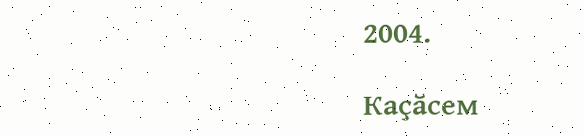2004.

Каҫӑсем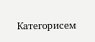Категорисем